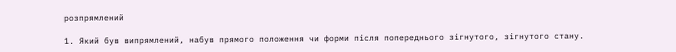розпрямлений

1. Який був випрямлений, набув прямого положення чи форми після попереднього зігнутого, зігнутого стану.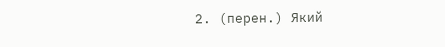2. (перен.) Який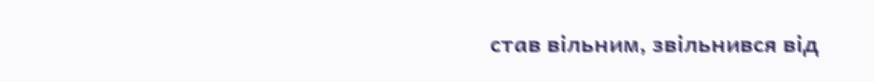став вільним, звільнився від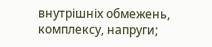внутрішніх обмежень, комплексу, напруги;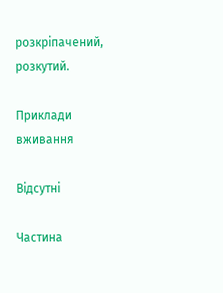розкріпачений, розкутий.

Приклади вживання

Відсутні

Частина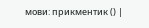мови: прикментик () |